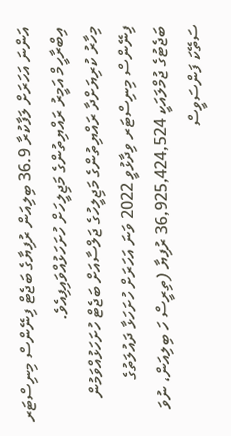އަންނަ އަހަރަށް ލަފާކުރާ 36.9 ބިލިއަން ރުފިޔާގެ ބަޖެޓް ފިނޭންސް މިނިސްޓަރ އިބްރާހީމް އަމީރު ރައްޔިތުންގެ މަޖިލީހަށް ހުށަހަޅުއްވައިފިއެވެ.
މިހާރު ކުރިޔަށްދާ ރައްޔިތުންގެ މަޖިލީހުގެ ޖަލްސާއަށް ބަޖެޓް ހުށަހަޅުއްވަމުން ފިނޭންސް މިނިސްޓަރ ވިދާޅުވީ 2022 ވަނަ އަހަރަށް ހުށަހަޅާ ދައުލަތުގެ ބަޖެޓުގެ ޖުމްލައަކީ 36,925,424,524 ރުފިޔާ (ތިރީސް ހަ ބިލިއަން، ނުވަ ސަތޭކަ ފަންސަވީސް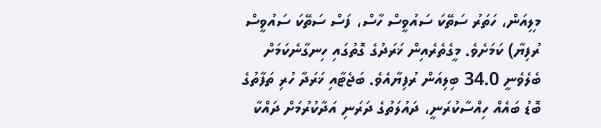މިލިއަން، ހަތަރު ސަތޭކަ ސައުވީސް ހާސް، ފަސް ސަތޭކަ ސައުވީސް ރުފިޔާ) ކަމަށެވެ. މީގެތެރެއިން ޚަރަދުގެ ގޮތުގައި ހިނގާނެކަމަށް ބެލެވެނީ 34.0 ބިލިއަން ރުފިޔާއެވެ. ބަޖެޓާއި ޚަރަދާ ހުރި ތަފާތުގެ ބޮޑު ބައެއް ހިއްސާކުރަނީ، ދައުލަތުގެ ދަރަނި އަދާކުރުމަށް ދައްކާ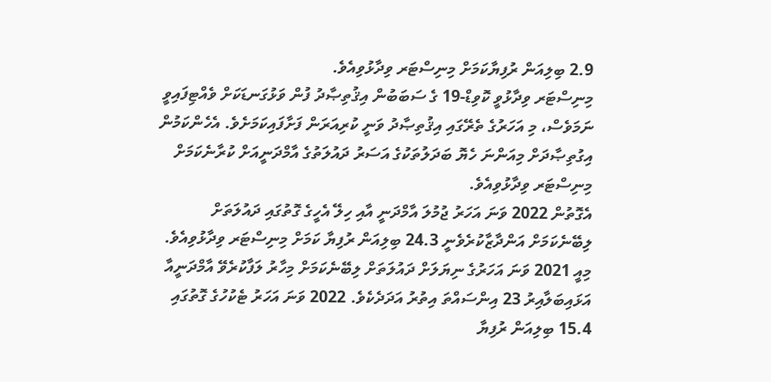2.9 ބިލިއަން ރުފިޔާކަމަށް މިނިސްޓަރ ވިދާޅުވިއެވެ.
މިނިސްޓަރ ވިދާޅުވީ ކޮވިޑް-19 ގެ ސަބަބުން އިޤުތިޞާދު ފުން ވަޅުގަނޑަކަށް ވެއްޓިފައިވީ ނަމަވެސް، މި އަހަރުގެ ތެރޭގައި އިޤުތިޞާދު ވަނީ ކުރިއަރަން ފަށާފައިކަމަށެވެ. އެހެންކަމުން އިގުތިޞާދަށް މިއަންނަ ހެޔޮ ބަދަލުތަކުގެ އަސަރު ދައުލަތުގެ އާމްދަނީއަށް ކުރާނެކަމަށް މިނިސްޓަރ ވިދާޅުވިއެވެ.
އެގޮތުން 2022 ވަނަ އަހަރު ޖުމުލަ އާމްދަނީ އާއި ހިލޭ އެހީގެ ގޮތުގައި ދައުލަތަށް ލިބޭނެކަމަށް އަންދާޒާކުރެވެނީ 24.3 ބިލިއަން ރުފިޔާ ކަމަށް މިނިސްޓަރ ވިދާޅުވިއެވެ. މިއީ 2021 ވަނަ އަހަރުގެ ނިޔަލަށް ދައުލަތަށް ލިބޭނެކަމަށް މިހާރު ލަފާކުރެވޭ އާމްދަނީއާ އަޅައިބަލާއިރު 23 އިންސައްތަ އިތުރު އަދަދެކެވެ. 2022 ވަނަ އަހަރު ޓެކުހުގެ ގޮތުގައި 15.4 ބިލިއަން ރުފިޔާ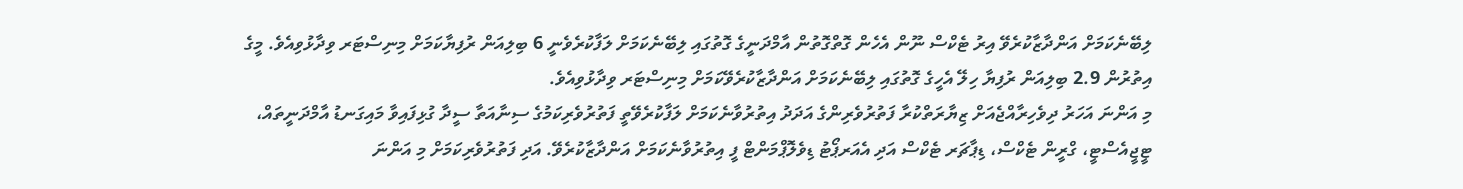ލިބޭނެކަމަށް އަންދާޒާކުރެވޭ އިރު ޓެކްސް ނޫން އެހެން ގޮތްގޮތުން އާމްދަނީގެ ގޮތުގައި ލިބޭނެކަމަށް ލަފާކުރެވެނީ 6 ބިލިއަން ރުފިޔާކަމަށް މިނިސްޓަރ ވިދާޅުވިއެވެ. މީގެ އިތުރުން 2.9 ބިލިއަން ރުފިޔާ ހިލޭ އެހީގެ ގޮތުގައި ލިބޭނެކަމަށް އަންދާޒާކުރެވޭކަމަށް މިނިސްޓަރ ވިދާޅުވިއެވެ.
މި އަންނަ އަހަރު ދިވެހިރާއްޖެއަށް ޒިޔާރަތްކުރާ ފަތުރުވެރިންގެ އަދަދު އިތުރުވާނެކަމަށް ލަފާކުރެވޭތީ ފަތުރުވެރިކަމުގެ ސިނާއަތާ ސީދާ ގުޅިފައިވާ މައިގަނޑު އާމްދަނީތައް، ޓީޖީއެސްޓީ، ގްރީން ޓެކްސް، ޑިޕާޗަރ ޓެކްސް އަދި އެއަރޕޯޓު ޑިވެލޮޕްމަންޓް ފީ އިތުރުވާނެކަމަށް އަންދާޒާކުރެވޭ. އަދި ފަތުރުވެރިކަމަށް މި އަންނަ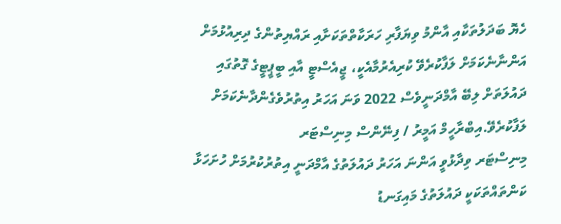ހެޔޮ ބަދަލުތަކާއި އާންމު ވިޔަފާރި ހަރަކާތްތަކަށާއި ރައްޔިތުންގެ ދިރިއުޅުމަށް އަންނާނެކަމަށް ލަފާކުރެވޭ ކުރިއެރުމާއެކީ، ޖީއެސްޓީ އާއި ބީޕީޓީގެ ގޮތުގައި ދައުލަތަށް ލިބޭ އާމްދަނީވެސް 2022 ވަނަ އަހަރު އިތުރުވެގެންދާނެކަމަށް ލަފާކުރެވޭ.އިބްރާހީމް އަމީރު / ފިނޭންސް މިނިސްޓަރ
މިނިސްޓަރ ވިދާޅުވީ އަންނަ އަހަރު ދައުލަތުގެ އާމްދަނީ އިތުރުކުރުމަށް ހުށަހަޅާ ކަންތައްތަކަކީ ދައުލަތުގެ މައިގަނޑު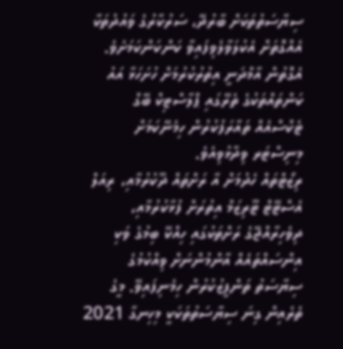ސިޔާސަތުތަކަށް ބާރުދޭ، ސަރުކާރުގެ ވައުދުތަކާ އެއްގޮތަށް އެކުލަވާލެވިފައިވާ ކަންކަންކަމަށެވެ. އެގޮތުން އާމްދަނީ އިތުރުކުރުމަށް ހުށަހަޅާ އައު ކަންތައްތަކުގެ ތެރޭގައި ޕްލާސްޓިކް ބޭގް ޓެކްސްއެއް ތައާރަފުކުރުން ހިމެނޭކަމަށް މިނިސްޓަރ ވިދާޅުވިއެވެ.
ރިޒޯޓްތައް ހެދުމަށް އާ ރަށްތައް ދޫކުރުމާއި، ރިއަލް އެސްޓޭޓް ޓޫރިޒަމް އިތުރަށް ފުޅާކުރުމާއި، ދިވެހިރާއްޖޭގެ ރަށްތަކުގައި ހިއްކޭ ބިމުގެ ވަކި އިންސައްތައެއް އާންމުންނަށް ވިއްކުމުގެ ސިޔާސަތު ތަންފީޒުކުރުން ހިމެނިފައިވޭ. މީގެ ތެރެއިން ގިނަ ސިޔާސަތުތަކަކީ މިހިނގާ 2021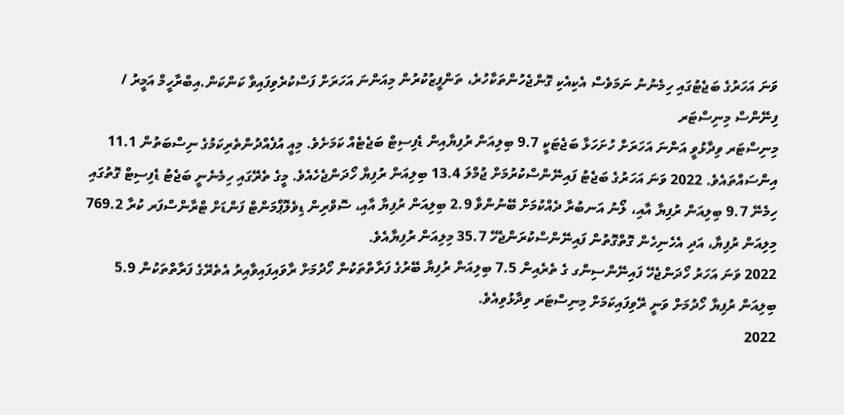ވަނަ އަހަރުގެ ބަޖެޓުގައި ހިމެނުނު ނަމަވެސް އެކިއެކި ގޮންޖެހުންތަކާހުރެ، ތަންފީޒުކުރުން މިއަންނަ އަހަރަށް ފަސްކުރެވިފައިވާ ކަންކަން.އިބްރާހީމް އަމީރު / ފިނޭންސް މިނިސްޓަރ
މިނިސްޓަރ ވިދާޅުވީ އަންނަ އަހަރަށް ހުށަހަޅާ ބަޖެޓަކީ 9.7 ބިލިއަން ރުފިޔާއިން ޑެފިސިޓް ބަޖެޓެއް ކަމަށެވެ. މިއީ އުފެއްދުންތެރިކަމުގެ ނިސްބަތުން 11.1 އިންސައްތައެވެ. 2022 ވަނަ އަހަރުގެ ބަޖެޓު ފައިނޭންސްކުރުމަށް ޖުމްލަ 13.4 ބިލިއަން ރުފިޔާ ހޯދަންޖެހެއެވެ. މީގެ ތެރޭގައި ހިމެނެނީ ބަޖެޓު ޑެފިސިޓް ގޮތުގައި ހިމެނޭ 9.7 ބިލިއަން ރުފިޔާ އާއި، ލޯނު އަނބުރާ ދެއްކުމަށް ބޭނުންވާ 2.9 ބިލިއަން ރުފިޔާ އާއި، ސޮވްރިން ޑިވެލޮޕްމަންޓް ފަންޑަށް ޓްރާންސްފަރ ކުރާ 769.2 މިލިއަން ރުފިޔާ، އަދި އެހެނިހެން ގޮތްގޮތުން ފައިނޭންސްކުރަންޖެހޭ 35.7 މިލިއަން ރުފިޔާއެވެ.
2022 ވަނަ އަހަރު ހޯދަންޖެހޭ ފައިނޭންސިންގ ގެ ތެރެއިން 7.5 ބިލިއަން ރުފިޔާ ބޭރުގެ ފަރާތްތަކުން ހޯދުމަށް ރާވައިފައިވާއިރު އެތެރޭގެ ފަރާތްތަކުން 5.9 ބިލިއަން ރުފިޔާ ހޯދުމަށް ވަނީ ރޭވިފައިކަމަށް މިނިސްޓަރ ވިދާޅުވިއެވެ.
2022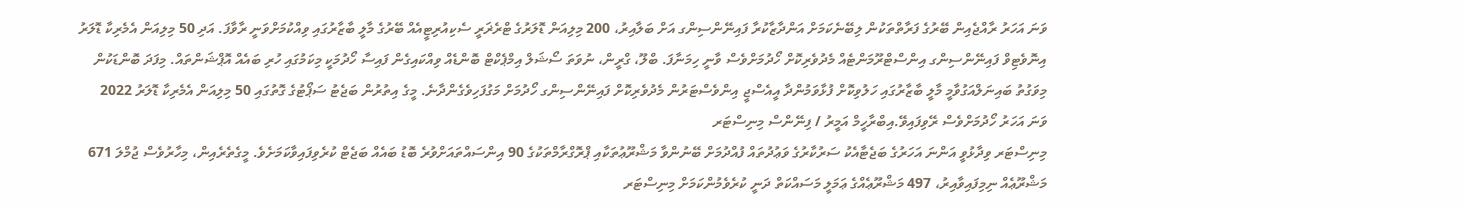ވަނަ އަހަރު ރާއްޖެއިން ބޭރުގެ ފަރާތްތަކުން ލިބޭނެކަމަށް އަންދާޒާކުރާ ފައިނޭންސިންގ އަށް ބަލާއިރު، 200 މިލިއަން ޑޮލަރުގެ ޓްރެޜަރީ ސެކިއުރިޓީއެއް ބޭރުގެ މާލީ ބާޒާރުގައި ވިއްކުމަށްވަނީ ރާވާފަ. އަދި 50 މިލިއަން އެމެރިކާ ޑޮލަރު އިނޮވެޓިވް ފައިނޭންސިންގ އިންސްޓްރޫމަންޓެއް މެދުވެރިކޮށް ހޯދުމަށްވެސް ވާނީ ހިމަނާފަ. ބްލޫ، ގްރީން، ނުވަތަ ސޯޝަލް އިމްޕެކްޓް ބޮންޑެއް ވިއްކައިގެން ފައިސާ ހޯދުމަކީ މިކަމުގައި ހުރި ބައެއް އޮޕްޝަންތައް. މިފަދަ ބޮންޑަކުން މިވަގުތު ބައިނަލްއަގުވާމީ މާލީ ބާޒާރުގައި ހަލުވިކޮށް ފުޅާވަމުންދާ އީއެސްޖީ އިންވެސްޓަރުން މެދުވެރިކޮށް ފައިނޭންސިންގ ހޯދުމަށް މަގުފަހިވެގެންދާނެ. މީގެ އިތުރުން ބަޖެޓު ސަޕޯޓުގެ ގޮތުގައި 50 މިލިއަން އެމެރިކާ ޑޮލަރު 2022 ވަނަ އަހަރު ހޯދުމަށްވެސް ރޭވިފައިވޭ.އިބްރާހީމް އަމީރު / ފިނޭންސް މިނިސްޓަރ
މިނިސްޓަރ ވިދާޅުވީ އަންނަ އަހަރުގެ ބަޖެޓާއެކު ސަރުކާރުގެ ވަޢުދުތައް ފުއްދުމަށް ބޭނުންވާ މަޝްރޫޢުތަކާއި ޕްރޮގްރާމްތަކުގެ 90 އިންސައްތައަށްވުރެ ބޮޑު ބައެއް ބަޖެޓް ކުރެވިފައިވާކަމަށެވެ. މީގެތެރެއިން، މިހާރުވެސް ޖުމްލަ 671 މަޝްރޫޢެއް ނިމިފައިވާއިރު، 497 މަޝްރޫޢެއްގެ ޢަމަލީ މަސައްކަތް ދަނީ ކުރެވެމުންކަމަށް މިނިސްޓަރ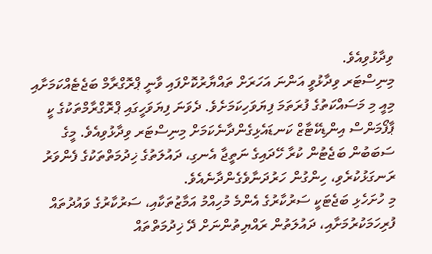ވިދާޅުވިއެވެ.
މިނިސްޓަރ ވިދާޅުވީ އަންނަ އަހަރަށް ތައްޔާރުކޮށްފައި ވާނީ ޕްރޮގްރާމް ބަޖެޓެއްކަމަށާއި މިއީ މި މަސައްކަތުގެ ފުރަތަމަ ފިޔަވަހިކަމަށެވެ. ދެވަނަ ފިޔަވަހީގައި ޕްރޮގްރާމްތަކުގެ ކީ ޕާފޯމަންސް އިންޑިކޭޓާޒް ކަނޑައެޅިގެންދާނެކަމަށް މިނިސްޓަރ ވިދާޅުވިއެވެ. މީގެ ސަބަބުން ބަޖެޓުން ކުރާ ހޭދައިގެ ނަތީޖާ އެނގި، ދައުލަތުގެ ޚިދުމަތްތަކުގެ ފެންވަރު ރަނގަޅުކުރެވި، ހިންގުން ހަރުދަނާވެގެންދާނެއެވެ.
މި ހުށަހެޅި ބަޖެޓަކީ ސަރުކާރުގެ އެންމެ މުހިއްމު އަމާޒުތަކާއި، ސަރުކާރުގެ ވައުދުތައް ފުރިހަމަކުރުމަށާއި، ދައުލަތުން ރައްޔިތުންނަށް ދޭ ޚިދުމަތްތައް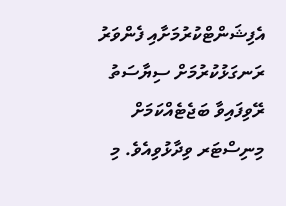އެފިޝަންޓްކުރުމަށާއި ފެންވަރު ރަނގަޅުކުރުމަށް ސިޔާސަތު ރޭވިފައިވާ ބަޖެޓެއްކަމަށް މިނިސްޓަރ ވިދާޅުވިއެވެ. މި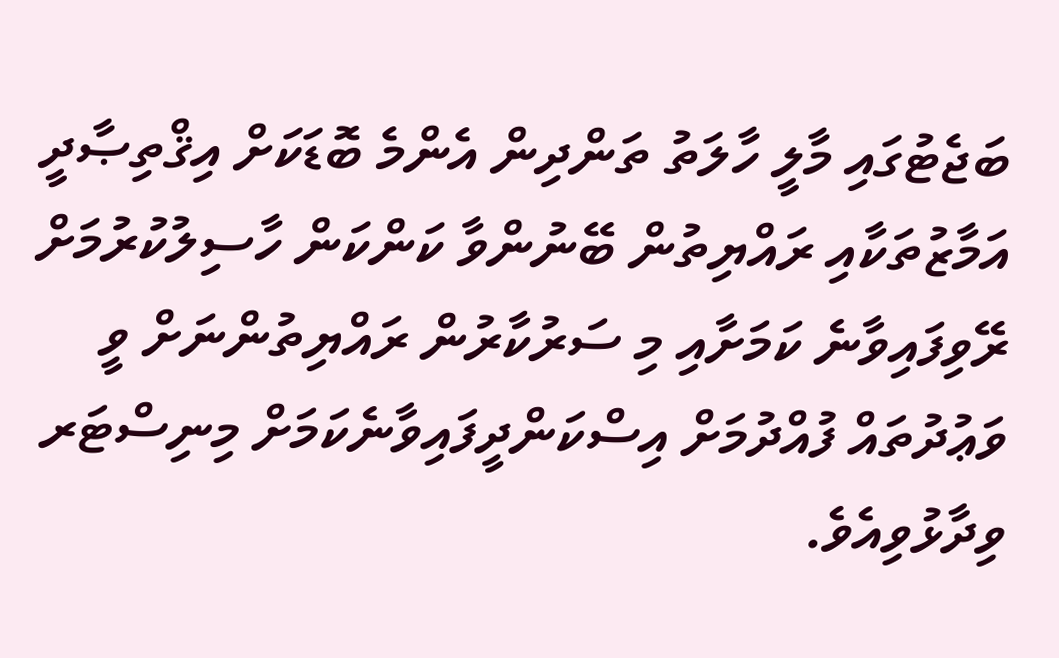ބަޖެޓުގައި މާލީ ހާލަތު ތަންދިން އެންމެ ބޮޑަކަށް އިޤްތިޞާދީ އަމާޒުތަކާއި ރައްޔިތުން ބޭނުންވާ ކަންކަން ހާސިލުކުރުމަށް ރޭވިފައިވާނެ ކަމަށާއި މި ސަރުކާރުން ރައްޔިތުންނަށް ވީ ވަޢުދުތައް ފުއްދުމަށް އިސްކަންދީފައިވާނެކަމަށް މިނިސްޓަރ ވިދާޅުވިއެވެ.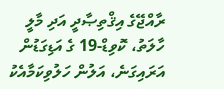ރާއްޖޭގެ އިޤްތިޞާދީ އަދި މާލީ ހާލަތު، ކޮވިޑް-19 ގެ އަޑިގަޑުން އަރައިގަނެ، އަލުން ހަލުވިކަމާއެކު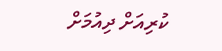ކުރިއަށް ދިއުމަށް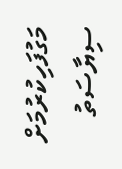މަގުފަހިކުރުމަށް ސިޔާސަތު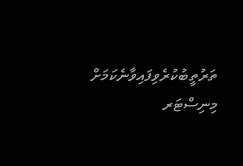ތަރުތީބުކުރެވިފައިވާނެކަމަށް މިނިސްޓަރ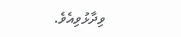ވިދާޅުވިއެވެ.